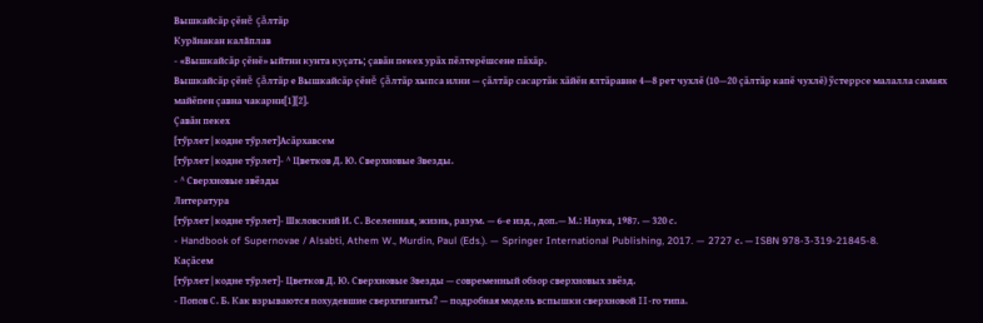Вышкайсăр çĕнĕ çăлтăр
Курӑнакан калӑплав
- «Вышкайсăр çĕнĕ» ыйтни кунта куçать; çавăн пекех урăх пĕлтерĕшсене пăхăр.
Вышкайсăр çĕнĕ çăлтăр е Вышкайсăр çĕнĕ çăлтăр хыпса илни — çăлтăр сасартăк хăйĕн ялтăравне 4—8 рет чухлĕ (10—20 çăлтăр капĕ чухлĕ) ÿстеррсе малалла самаях майĕпен çавна чакарни[1][2].
Çавăн пекех
[тӳрлет | кодне тӳрлет]Асăрхавсем
[тӳрлет | кодне тӳрлет]- ^ Цветков Д. Ю. Сверхновые Звезды.
- ^ Сверхновые звёзды
Литература
[тӳрлет | кодне тӳрлет]- Шкловский И. С. Вселенная, жизнь, разум. — 6-е изд., доп.— М.: Наука, 1987. — 320 с.
- Handbook of Supernovae / Alsabti, Athem W., Murdin, Paul (Eds.). — Springer International Publishing, 2017. — 2727 с. — ISBN 978-3-319-21845-8.
Каçăсем
[тӳрлет | кодне тӳрлет]- Цветков Д. Ю. Сверхновые Звезды — современный обзор сверхновых звёзд.
- Попов С. Б. Как взрываются похудевшие сверхгиганты? — подробная модель вспышки сверхновой II-го типа.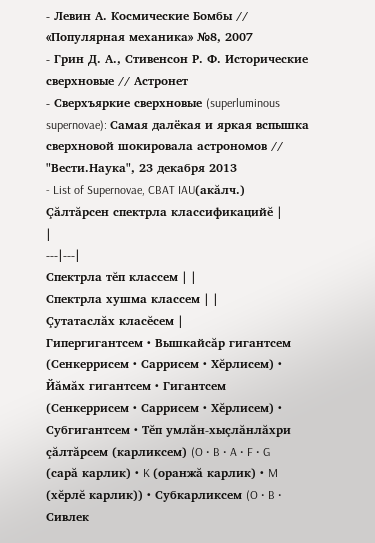- Левин А. Космические Бомбы // «Популярная механика» №8, 2007
- Грин Д. А., Стивенсон Р. Ф. Исторические сверхновые // Астронет
- Сверхъяркие сверхновые (superluminous supernovae): Самая далёкая и яркая вспышка сверхновой шокировала астрономов // "Вести.Наука", 23 декабря 2013
- List of Supernovae, CBAT IAU(акăлч.)
Çăлтăрсен спектрла классификацийĕ |
|
---|---|
Спектрла тĕп классем | |
Спектрла хушма классем | |
Çутатаслăх класĕсем |
Гипергигантсем • Вышкайсăр гигантсем (Сенкеррисем • Саррисем • Хĕрлисем) • Йăмăх гигантсем • Гигантсем (Сенкеррисем • Саррисем • Хĕрлисем) • Субгигантсем • Тĕп умлăн-хыçлăнлăхри çăлтăрсем (карликсем) (O • B • A • F • G (сарă карлик) • K (оранжă карлик) • M (хĕрлĕ карлик)) • Субкарликсем (O • B • Сивлек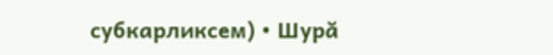субкарликсем) • Шурă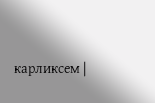карликсем |